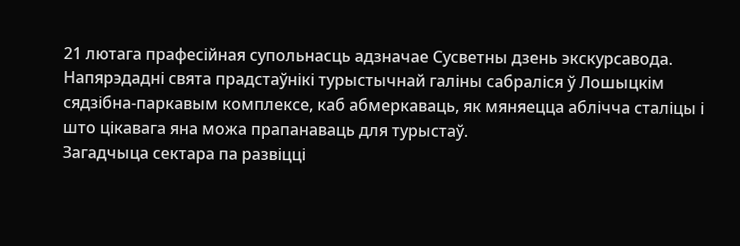21 лютага прафесійная супольнасць адзначае Сусветны дзень экскурсавода. Напярэдадні свята прадстаўнікі турыстычнай галіны сабраліся ў Лошыцкім сядзібна-паркавым комплексе, каб абмеркаваць, як мяняецца аблічча сталіцы і што цікавага яна можа прапанаваць для турыстаў.
Загадчыца сектара па развіцці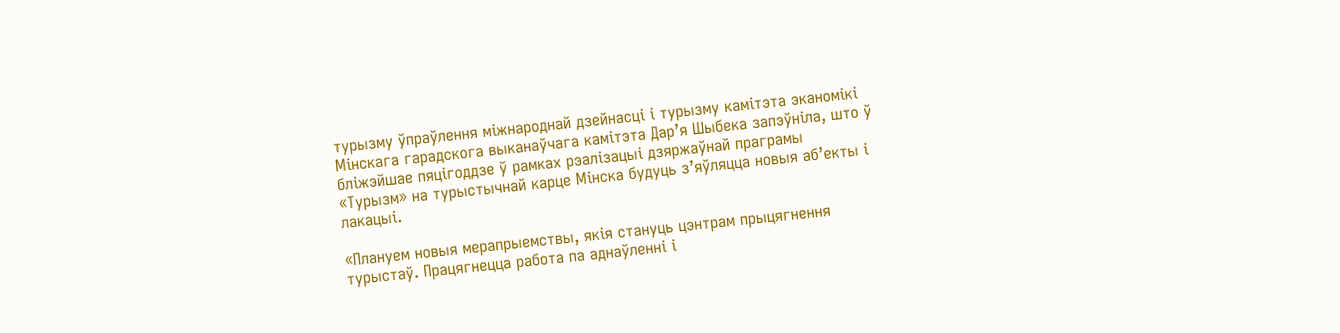турызму ўпраўлення міжнароднай дзейнасці і турызму камітэта эканомікі Мінскага гарадскога выканаўчага камітэта Дар’я Шыбека запэўніла, што ў бліжэйшае пяцігоддзе ў рамках рэалізацыі дзяржаўнай праграмы «Турызм» на турыстычнай карце Мінска будуць з’яўляцца новыя аб’екты і лакацыі.

«Плануем новыя мерапрыемствы, якія стануць цэнтрам прыцягнення турыстаў. Працягнецца работа па аднаўленні і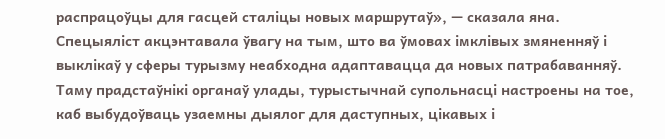распрацоўцы для гасцей сталіцы новых маршрутаў», — сказала яна. Спецыяліст акцэнтавала ўвагу на тым, што ва ўмовах імклівых змяненняў і выклікаў у сферы турызму неабходна адаптавацца да новых патрабаванняў. Таму прадстаўнікі органаў улады, турыстычнай супольнасці настроены на тое, каб выбудоўваць узаемны дыялог для даступных, цікавых і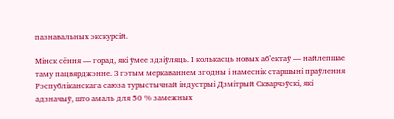пазнавальных экскурсій.

Мінск сёння — горад, які ўмее здзіўляць. І колькасць новых аб’ектаў — найлепшае таму пацвярджэнне. З гэтым меркаваннем згодны і намеснік старшыні праўлення Рэспубліканскага саюза турыстычнай індустрыі Дзмітрый Скварчэўскі, які адзначыў, што амаль для 50 % замежных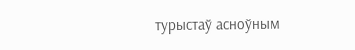турыстаў асноўным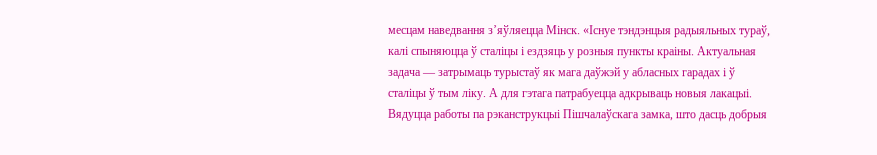месцам наведвання з’яўляецца Мінск. «Існуе тэндэнцыя радыяльных тураў, калі спыняюцца ў сталіцы і ездзяць у розныя пункты краіны. Актуальная задача — затрымаць турыстаў як мага даўжэй у абласных гарадах і ў сталіцы ў тым ліку. А для гэтага патрабуецца адкрываць новыя лакацыі. Вядуцца работы па рэканструкцыі Пішчалаўскага замка, што дасць добрыя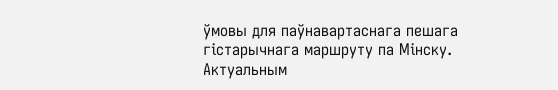ўмовы для паўнавартаснага пешага гістарычнага маршруту па Мінску. Актуальным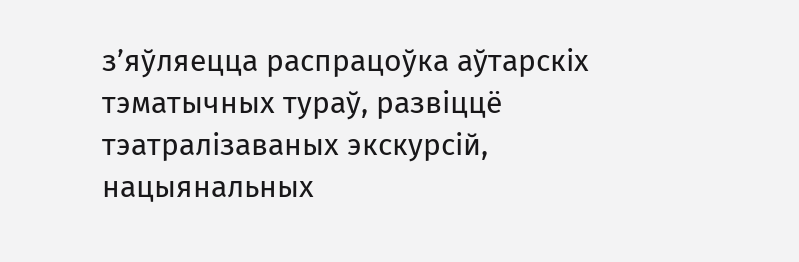з’яўляецца распрацоўка аўтарскіх тэматычных тураў, развіццё тэатралізаваных экскурсій, нацыянальных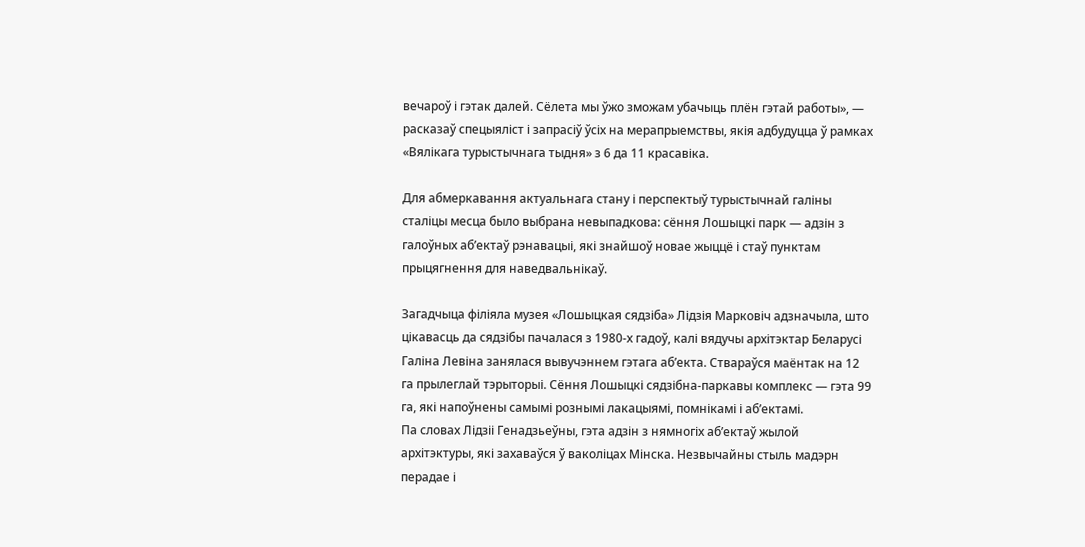вечароў і гэтак далей. Сёлета мы ўжо зможам убачыць плён гэтай работы», — расказаў спецыяліст і запрасіў ўсіх на мерапрыемствы, якія адбудуцца ў рамках «Вялікага турыстычнага тыдня» з 6 да 11 красавіка.

Для абмеркавання актуальнага стану і перспектыў турыстычнай галіны сталіцы месца было выбрана невыпадкова: сёння Лошыцкі парк — адзін з галоўных аб’ектаў рэнавацыі, які знайшоў новае жыццё і стаў пунктам прыцягнення для наведвальнікаў.

Загадчыца філіяла музея «Лошыцкая сядзіба» Лідзія Марковіч адзначыла, што цікавасць да сядзібы пачалася з 1980-х гадоў, калі вядучы архітэктар Беларусі Галіна Левіна занялася вывучэннем гэтага аб’екта. Ствараўся маёнтак на 12 га прылеглай тэрыторыі. Сёння Лошыцкі сядзібна-паркавы комплекс — гэта 99 га, які напоўнены самымі рознымі лакацыямі, помнікамі і аб’ектамі.
Па словах Лідзіі Генадзьеўны, гэта адзін з нямногіх аб’ектаў жылой архітэктуры, які захаваўся ў ваколіцах Мінска. Незвычайны стыль мадэрн перадае і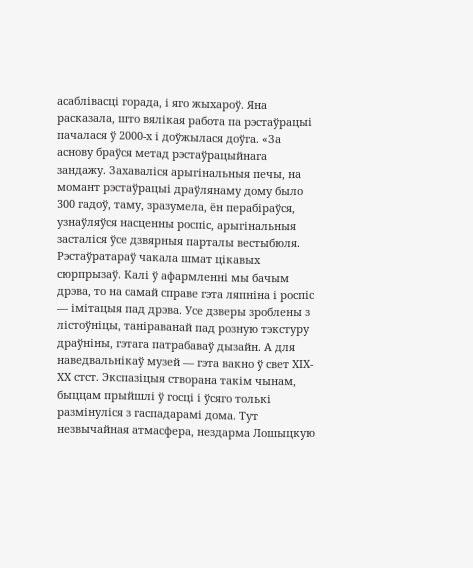асаблівасці горада, і яго жыхароў. Яна расказала, што вялікая работа па рэстаўрацыі пачалася ў 2000-х і доўжылася доўга. «За аснову браўся метад рэстаўрацыйнага зандажу. Захаваліся арыгінальныя печы, на момант рэстаўрацыі драўлянаму дому было 300 гадоў, таму, зразумела, ён перабіраўся, узнаўляўся насценны роспіс, арыгінальныя засталіся ўсе дзвярныя парталы вестыбюля. Рэстаўратараў чакала шмат цікавых сюрпрызаў. Калі ў афармленні мы бачым дрэва, то на самай справе гэта ляпніна і роспіс — імітацыя пад дрэва. Усе дзверы зроблены з лістоўніцы, таніраванай пад розную тэкстуру драўніны, гэтага патрабаваў дызайн. А для наведвальнікаў музей — гэта вакно ў свет XIX-XX стст. Экспазіцыя створана такім чынам, быццам прыйшлі ў госці і ўсяго толькі размінуліся з гаспадарамі дома. Тут незвычайная атмасфера, нездарма Лошыцкую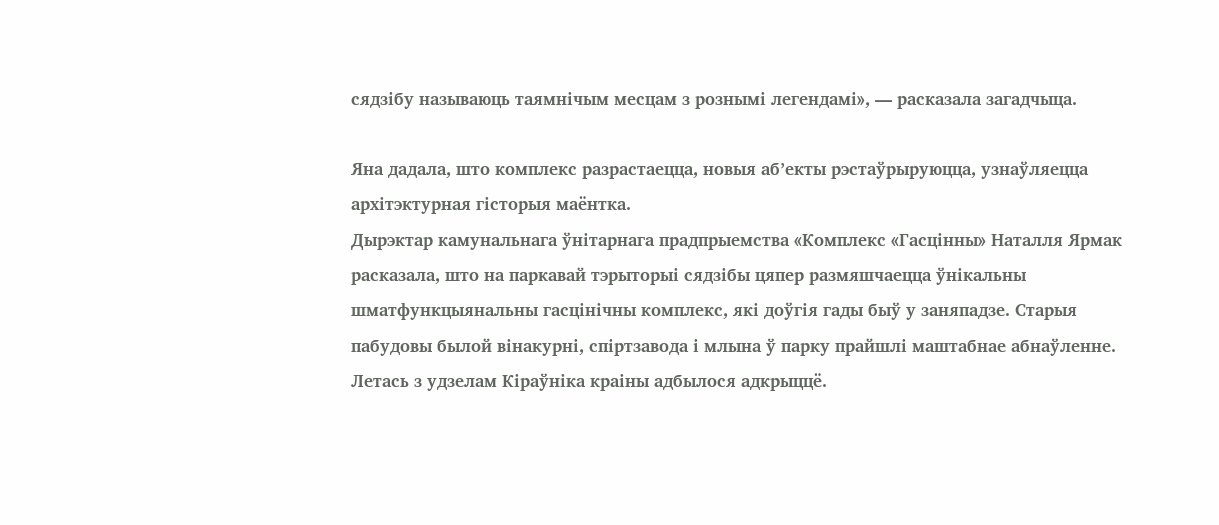сядзібу называюць таямнічым месцам з рознымі легендамі», — расказала загадчыца.

Яна дадала, што комплекс разрастаецца, новыя аб’екты рэстаўрыруюцца, узнаўляецца архітэктурная гісторыя маёнтка.
Дырэктар камунальнага ўнітарнага прадпрыемства «Комплекс «Гасцінны» Наталля Ярмак расказала, што на паркавай тэрыторыі сядзібы цяпер размяшчаецца ўнікальны шматфункцыянальны гасцінічны комплекс, які доўгія гады быў у заняпадзе. Старыя пабудовы былой вінакурні, спіртзавода і млына ў парку прайшлі маштабнае абнаўленне. Летась з удзелам Кіраўніка краіны адбылося адкрыццё.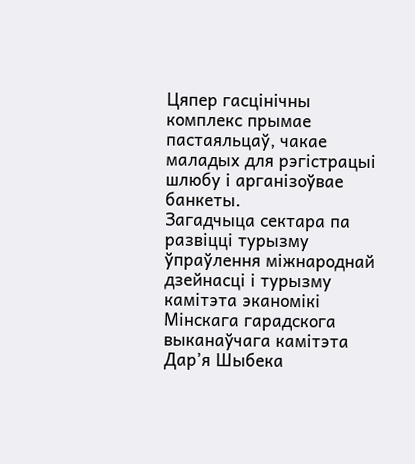Цяпер гасцінічны комплекс прымае пастаяльцаў, чакае маладых для рэгістрацыі шлюбу і арганізоўвае банкеты.
Загадчыца сектара па развіцці турызму ўпраўлення міжнароднай дзейнасці і турызму камітэта эканомікі Мінскага гарадскога выканаўчага камітэта Дар’я Шыбека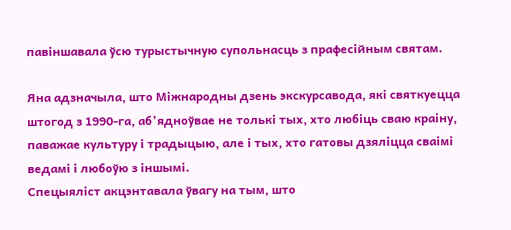павіншавала ўсю турыстычную супольнасць з прафесійным святам.

Яна адзначыла, што Міжнародны дзень экскурсавода, які святкуецца штогод з 1990-га, аб’ядноўвае не толькі тых, хто любіць сваю краіну, паважае культуру і традыцыю, але і тых, хто гатовы дзяліцца сваімі ведамі і любоўю з іншымі.
Спецыяліст акцэнтавала ўвагу на тым, што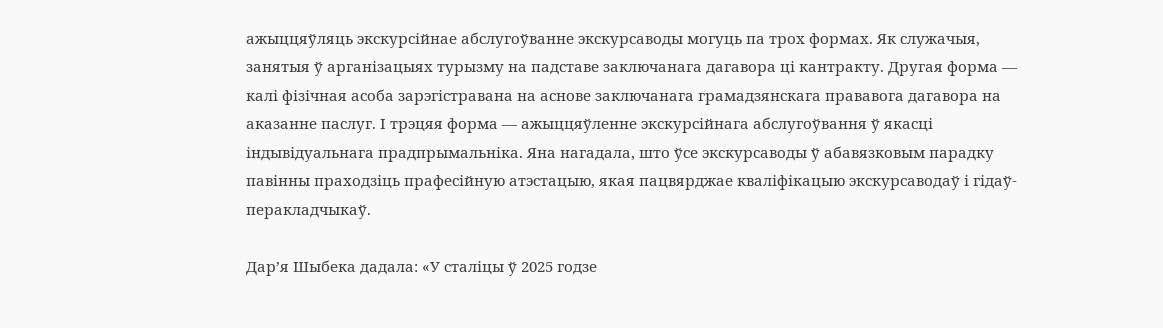ажыццяўляць экскурсійнае абслугоўванне экскурсаводы могуць па трох формах. Як служачыя, занятыя ў арганізацыях турызму на падставе заключанага дагавора ці кантракту. Другая форма — калі фізічная асоба зарэгістравана на аснове заключанага грамадзянскага прававога дагавора на аказанне паслуг. І трэцяя форма — ажыццяўленне экскурсійнага абслугоўвання ў якасці індывідуальнага прадпрымальніка. Яна нагадала, што ўсе экскурсаводы ў абавязковым парадку павінны праходзіць прафесійную атэстацыю, якая пацвярджае кваліфікацыю экскурсаводаў і гідаў-перакладчыкаў.

Дар’я Шыбека дадала: «У сталіцы ў 2025 годзе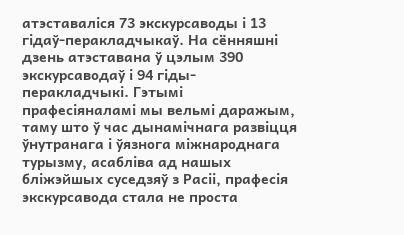атэставаліся 73 экскурсаводы і 13 гідаў-перакладчыкаў. На сённяшні дзень атэставана ў цэлым 390 экскурсаводаў і 94 гіды-перакладчыкі. Гэтымі прафесіяналамі мы вельмі даражым, таму што ў час дынамічнага развіцця ўнутранага і ўязнога міжнароднага турызму, асабліва ад нашых бліжэйшых суседзяў з Расіі, прафесія экскурсавода стала не проста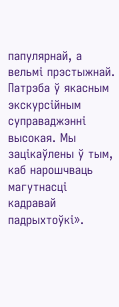папулярнай, а вельмі прэстыжнай. Патрэба ў якасным экскурсійным суправаджэнні высокая. Мы зацікаўлены ў тым, каб нарошчваць магутнасці кадравай падрыхтоўкі».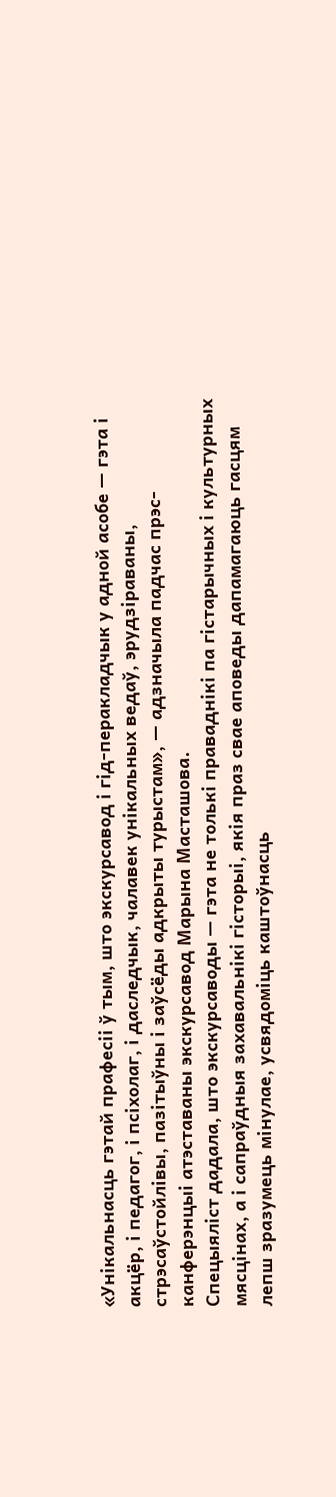«Унікальнасць гэтай прафесіі ў тым, што экскурсавод і гід-перакладчык у адной асобе — гэта і акцёр, і педагог, і псіхолаг, і даследчык, чалавек унікальных ведаў, эрудзіраваны, стрэсаўстойлівы, пазітыўны і заўсёды адкрыты турыстам», — адзначыла падчас прэс-канферэнцыі атэставаны экскурсавод Марына Масташова.
Спецыяліст дадала, што экскурсаводы — гэта не толькі праваднікі па гістарычных і культурных мясцінах, а і сапраўдныя захавальнікі гісторыі, якія праз свае аповеды дапамагаюць гасцям лепш зразумець мінулае, усвядоміць каштоўнасць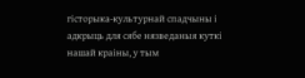гісторыка-культурнай спадчыны і адкрыць для сябе нязведаныя куткі нашай краіны, у тым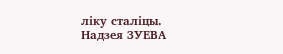ліку сталіцы.
Надзея ЗУЕВА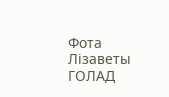Фота Лізаветы ГОЛАД